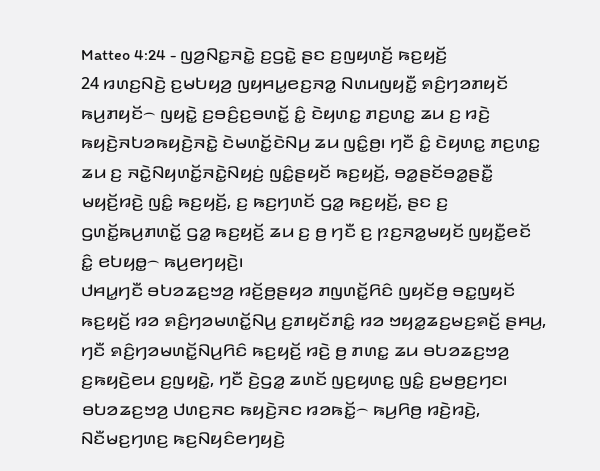Matteo 4:24 - ꤜꤤ꤬ꤡꤢ꤭ꤏꤢꤧ꤭ ꤢ꤬ꤞꤢꤧ꤭ ꤔꤢ ꤢ꤬ꤜꤟꤛꤢꤩ꤬ ꤒꤢ꤬ꤟꤢꤩ꤬
24 ꤙꤛꤢ꤬ꤡꤢꤧ꤬ ꤢ꤬ꤗꤝꤟꤤ꤬ ꤜꤟꤌꤣ꤭ꤕꤢ꤬ꤏꤤ꤭ ꤡꤛꤣꤜꤟꤢꤪ꤭ ꤎꤢꤨ꤬ꤚꤤꤊꤟꤢꤩ ꤒꤣ꤬ꤊꤟꤢꤩ꤮ ꤜꤟꤢꤧ꤭ ꤢ꤬ꤋꤢꤨ꤬ꤢ꤬ꤋꤛꤢꤩ꤭ ꤢꤨ꤭ ꤢꤧꤟꤛꤢ꤭ ꤊꤢ꤬ꤛꤢ꤭ ꤘꤣ ꤢ꤬ ꤙꤢꤧ꤬ ꤒꤟꤢꤧ꤬ꤏꤝꤤꤒꤟꤢꤧ꤬ꤏꤢꤧ꤭ ꤢꤧꤗꤛꤢꤩ꤭ꤢꤧꤡꤣ꤬ ꤘꤣ ꤜꤢꤨ꤭ꤥ꤬꤯ ꤚꤢꤪ ꤢꤨ꤭ ꤢꤧꤟꤛꤢ꤭ ꤊꤢ꤬ꤛꤢ꤭ ꤘꤣ ꤢ꤬ ꤏꤢꤧ꤭ꤡꤟꤛꤢꤩ꤭ꤏꤢꤧ꤭ꤡꤟꤢꤦ꤬ ꤜꤢꤨ꤭ꤔꤟꤢꤩ ꤒꤢ꤬ꤟꤢꤩ꤬, ꤋꤤ꤭ꤔꤢꤩꤋꤤ꤭ꤔꤢꤪ꤭ ꤗꤟꤢꤩ꤬ꤙꤢꤧ꤬ ꤜꤢꤨ꤭ ꤒꤢ꤬ꤟꤢꤩ꤬, ꤢ꤬ ꤒꤢ꤬ꤚꤛꤢꤩ ꤞꤤ꤭ ꤒꤢ꤬ꤟꤢꤩ꤬, ꤔꤢ ꤢ꤬ ꤞꤛꤢꤩ꤭ꤒꤣ꤬ꤊꤛꤢꤩ꤭ ꤞꤤ꤭ ꤒꤢ꤬ꤟꤢꤩ꤬ ꤘꤣ ꤢ꤬ ꤥ꤬ ꤚꤢꤪ ꤢ꤬ ꤐꤢ꤬ꤏꤤ꤭ꤗꤟꤢꤩ ꤜꤟꤢꤪ꤭ꤕꤢꤩ ꤢꤨ꤭ ꤕꤝꤟꤥ꤭꤮ ꤒꤣ꤬ꤕꤚꤟꤢꤧ꤬꤯
ꤓꤌꤣ꤭ꤚꤢꤪ ꤋꤝꤤꤘꤢ꤬ꤠꤤ꤬ ꤙꤢꤩ꤬ꤥ꤬ꤔꤟꤤ ꤊꤜꤛꤢꤩ꤭ꤖꤢꤨ ꤜꤟꤢꤩꤥ꤬ ꤋꤢ꤭ꤜꤟꤢꤩ ꤒꤢ꤬ꤟꤢꤩ꤬ ꤙꤤ ꤎꤢꤨ꤬ꤚꤤꤗꤛꤢꤩ꤭ꤡꤣ꤬ ꤢ꤬ꤊꤟꤢꤩꤊꤢꤨ꤭ ꤙꤤ ꤠꤟꤤ꤭ꤘꤢ꤬ꤗꤢ꤬ꤎꤢꤩ꤬ ꤔꤌꤣ꤬, ꤚꤢꤪ ꤎꤢꤨ꤬ꤚꤤꤗꤛꤢꤩ꤭ꤡꤣ꤬ꤖꤢꤨ ꤒꤢ꤬ꤟꤢꤩ꤬ ꤙꤢꤧ꤬ ꤥ꤬ ꤊꤛꤢ꤭ ꤘꤣ ꤋꤝꤤꤘꤢ꤬ꤠꤤ꤬ ꤢ꤬ꤒꤟꤢꤧ꤬ꤕꤣ ꤢ꤬ꤜꤟꤢꤧ꤭, ꤚꤢꤪ ꤢꤧ꤬ꤞꤤ꤭ ꤘꤛꤢꤩ ꤜꤢ꤬ꤟꤛꤢ꤭ ꤜꤢꤨ꤭ ꤢ꤬ꤗꤥ꤬ꤢ꤬ꤚꤢ꤯ ꤋꤝꤤꤘꤢ꤬ꤠꤤ꤬ ꤓꤛꤢ꤬ꤏꤢ ꤒꤟꤢꤧ꤬ꤏꤢ ꤙꤤꤒꤢꤩ꤭꤮ ꤒꤣ꤬ꤖꤥ꤬ ꤙꤢꤧ꤬ꤙꤢꤧ꤬, ꤡꤢꤪꤗꤢ꤬ꤚꤛꤢ꤬ ꤒꤢ꤬ꤡꤟꤢꤨꤕꤚꤟꤢꤧ꤬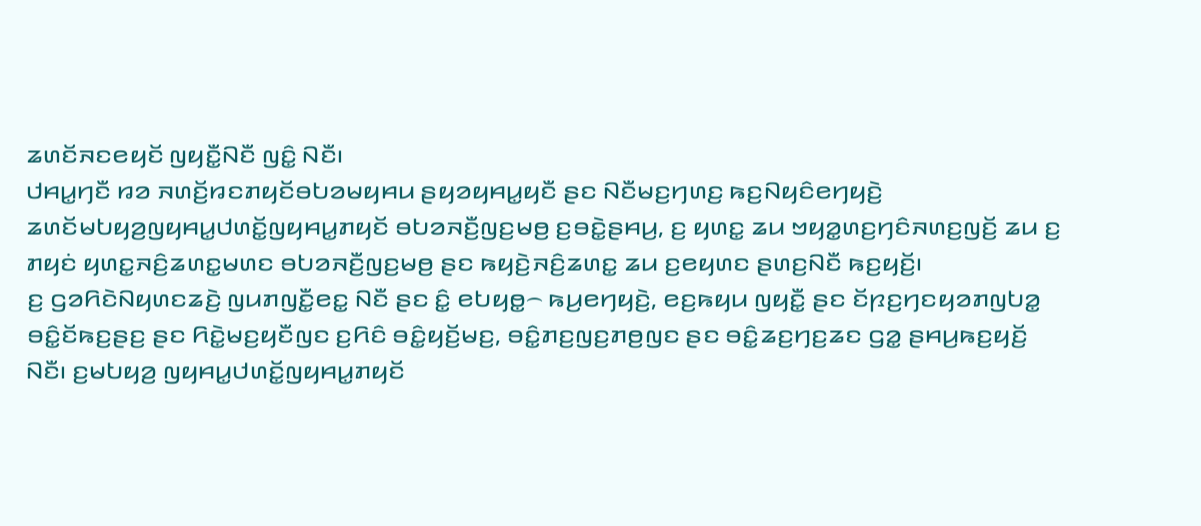ꤘꤛꤢꤩꤏꤢꤕꤟꤢꤩ ꤜꤟꤢꤪ꤭ꤡꤢꤪ ꤜꤢꤨ꤭ ꤡꤢꤪ꤯
ꤓꤌꤣ꤭ꤚꤢꤪ ꤙꤤ ꤏꤛꤢꤩ꤬ꤙꤢꤊꤟꤢꤩꤋꤝꤤꤗꤟꤌꤣ ꤔꤟꤤꤟꤌꤣ꤭ꤟꤢꤪ ꤔꤢ ꤡꤢꤪꤗꤢ꤬ꤚꤛꤢ꤬ ꤒꤢ꤬ꤡꤟꤢꤨꤕꤚꤟꤢꤧ꤬ ꤘꤛꤢꤩꤗꤝꤟꤤ꤬ꤜꤟꤌꤣ꤭ꤓꤛꤢꤩ꤭ꤜꤟꤌꤣ꤭ꤊꤟꤢꤩ ꤋꤝꤤꤏꤢꤪ꤬ꤜꤢ꤬ꤗꤥ꤬ ꤢ꤬ꤋꤢꤧ꤭ꤔꤌꤣ꤬, ꤢ꤬ ꤟꤛꤢ꤭ ꤘꤣ ꤠꤟꤤ꤭ꤛꤢ꤬ꤚꤢꤨꤏꤛꤢ꤬ꤜꤢꤩ꤬ ꤘꤣ ꤢ꤬ ꤊꤟꤢꤦ ꤟꤛꤢ꤭ꤏꤢꤨ꤬ꤘꤛꤢ꤭ꤗꤛꤢ ꤋꤝꤤꤏꤢꤪ꤬ꤜꤢ꤬ꤗꤥ꤬ ꤔꤢ ꤒꤟꤢꤧ꤬ꤏꤢꤨ꤬ꤘꤛꤢ꤭ ꤘꤣ ꤢ꤬ꤕꤟꤛꤢ ꤔꤛꤢ꤬ꤡꤢꤪ ꤒꤢ꤬ꤟꤢꤩ꤬꤯
ꤢ꤬ ꤞꤤꤖꤢꤧꤡꤟꤛꤢꤘꤢꤧ꤬ ꤜꤣꤊꤜꤢꤪ꤭ꤕꤢ꤭ ꤡꤢꤪ ꤔꤢ ꤢꤨ꤭ ꤕꤝꤟꤥ꤭꤮ ꤒꤣ꤬ꤕꤚꤟꤢꤧ꤬, ꤕꤢ꤬ꤒꤟꤣ ꤜꤟꤢꤪ꤭ ꤔꤢ ꤢꤩꤐꤢ꤬ꤚꤢꤟꤤꤊꤜꤝꤤ꤭ ꤋꤢꤨ꤭ꤢꤩꤒꤢ꤬ꤔꤢ꤬ ꤔꤢ ꤖꤢꤧ꤭ꤗꤢ꤬ꤟꤢꤪꤜꤢ ꤢ꤬ꤖꤢꤨ ꤋꤢꤨ꤭ꤟꤢꤩ꤬ꤗꤢ꤬, ꤋꤢꤨ꤭ꤊꤢ꤬ꤜꤢ꤬ꤊꤥ꤬ꤜꤢ ꤔꤢ ꤋꤢꤨ꤭ꤘꤢ꤬ꤚꤢ꤬ꤘꤢ ꤞꤤ꤭ ꤔꤌꤣ꤬ꤒꤢ꤬ꤟꤢꤩ꤬ ꤡꤢꤪ꤯ ꤢ꤬ꤗꤝꤟꤤ꤬ ꤜꤟꤌꤣ꤭ꤓꤛꤢꤩ꤭ꤜꤟꤌꤣ꤭ꤊꤟꤢꤩ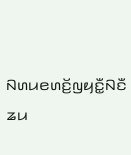ꤡꤛꤣꤕꤛꤢꤩ꤬ꤜꤟꤢꤪ꤭ꤡꤢꤪ ꤘꤣ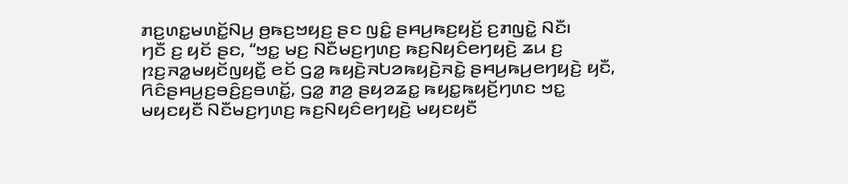ꤊꤢ꤬ꤛꤢ꤭ꤗꤛꤢꤩ꤭ꤡꤣ꤬ ꤥ꤬ꤒꤢ꤬ꤠꤟꤢ꤬ ꤔꤢ ꤜꤢꤨ꤭ ꤔꤌꤣ꤬ꤒꤢ꤬ꤟꤢꤩ꤬ ꤢ꤬ꤊꤜꤢꤧ꤭ ꤡꤢꤪ꤯
ꤚꤢꤪ ꤢ꤬ ꤟꤢꤩ ꤔꤢ, “ꤠꤢ꤭ ꤗꤢ꤬ ꤡꤢꤪꤗꤢ꤬ꤚꤛꤢ꤬ ꤒꤢ꤬ꤡꤟꤢꤨꤕꤚꤟꤢꤧ꤬ ꤘꤣ ꤢ꤬ ꤐꤢ꤬ꤏꤤ꤭ꤗꤟꤢꤩꤜꤟꤢꤪ꤭ ꤕꤢꤩ ꤞꤤ꤭ ꤒꤟꤢꤧ꤬ꤏꤝꤤꤒꤟꤢꤧ꤬ꤏꤢꤧ꤭ ꤔꤌꤣ꤬ꤒꤣ꤬ꤕꤚꤟꤢꤧ꤬ ꤟꤢꤪ, ꤖꤢꤨꤔꤌꤣ꤬ꤢ꤬ꤋꤢꤨ꤬ꤢ꤬ꤋꤛꤢꤩ꤭, ꤞꤤ꤭ ꤊꤤ꤬ ꤔꤟꤤꤘꤢ꤭ ꤒꤟꤢ꤭ꤒꤟꤢꤩ꤬ꤚꤛꤢ ꤠꤢ꤭ ꤗꤟꤢꤟꤢꤪ ꤡꤢꤪꤗꤢ꤬ꤚꤛꤢ꤬ ꤒꤢ꤬ꤡꤟꤢꤨꤕꤚꤟꤢꤧ꤬ ꤗꤟꤢꤟꤢꤪ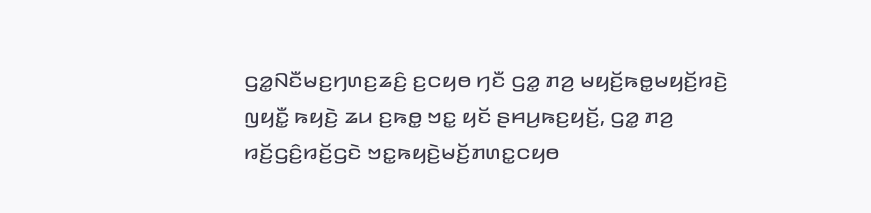ꤞꤤ꤭ꤡꤢꤪꤗꤢ꤬ꤚꤛꤢ꤬ꤘꤢꤨ꤬ ꤢ꤬ꤍꤟꤥ ꤚꤢꤪ ꤞꤤ꤭ ꤊꤤ꤬ ꤗꤟꤢꤩ꤬ꤒꤥ꤭ꤗꤟꤢꤩ꤬ꤙꤢꤧ꤬ ꤜꤟꤢꤪ꤭ ꤒꤟꤢꤧ꤬ ꤘꤣ ꤢ꤬ꤒꤥ꤭ ꤠꤢ꤭ ꤟꤢꤩ ꤔꤌꤣ꤬ꤒꤢ꤬ꤟꤢꤩ꤬, ꤞꤤ꤭ ꤊꤤ꤬ ꤙꤢꤩ꤬ꤞꤢꤨ꤬ꤙꤢꤩ꤬ꤞꤢꤧ ꤠꤢ꤭ꤒꤟꤢꤧ꤬ꤗꤢꤩ꤬ꤊꤛꤢ꤭ꤍꤟꤥ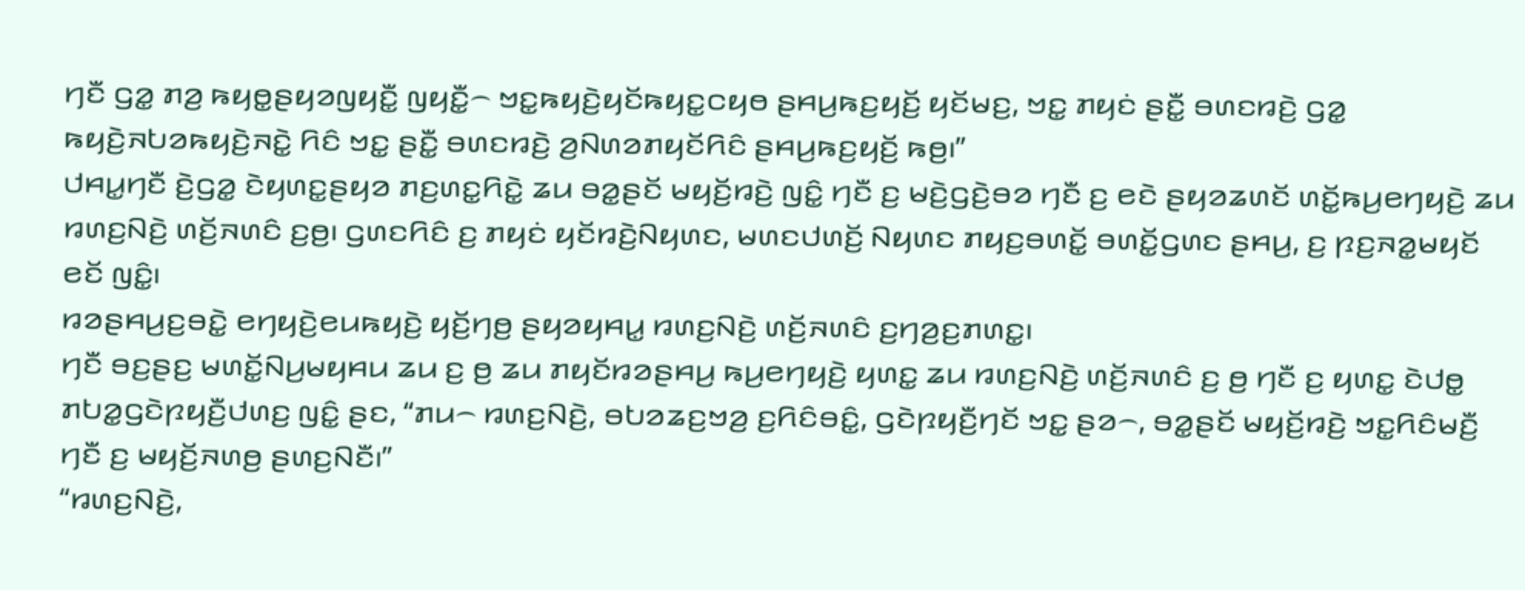ꤚꤢꤪ ꤞꤤ꤭ ꤊꤤ꤬ ꤒꤟꤥ꤭ꤔꤟꤤꤜꤟꤢꤪ꤭ ꤜꤟꤢꤪ꤭꤮ ꤠꤢ꤭ꤒꤟꤢꤧ꤬ꤟꤢꤩꤒꤟꤢ꤭ꤍꤟꤥ ꤔꤌꤣ꤬ꤒꤢ꤬ꤟꤢꤩ꤬ ꤟꤢꤩꤗꤢ꤬, ꤠꤢ꤭ ꤊꤟꤢꤦ ꤔꤢꤪ꤭ ꤋꤛꤢꤙꤢꤧ꤬ ꤞꤤ꤭ ꤒꤟꤢꤧ꤬ꤏꤝꤤꤒꤟꤢꤧ꤬ꤏꤢꤧ꤭ ꤖꤢꤨ ꤠꤢ꤭ ꤔꤢꤪ꤭ ꤋꤛꤢꤙꤢꤧ꤬ ꤤ꤬ꤡꤛꤤꤊꤟꤢꤩꤖꤢꤨ ꤔꤌꤣ꤬ꤒꤢ꤬ꤟꤢꤩ꤬ ꤒꤥ꤬꤯”
ꤓꤌꤣ꤭ꤚꤢꤪ ꤢꤧ꤬ꤞꤤ꤭ ꤢꤧꤟꤛꤢ꤭ꤔꤟꤤ ꤊꤢ꤬ꤛꤢ꤭ꤖꤢꤧ꤭ ꤘꤣ ꤋꤤ꤭ꤔꤢꤩ ꤗꤟꤢꤩ꤬ꤙꤢꤧ꤬ ꤜꤢꤨ꤭ ꤚꤢꤪ ꤢ꤬ ꤗꤢꤧ꤬ꤞꤢꤧ꤬ꤋꤤ ꤚꤢꤪ ꤢ꤬ ꤕꤢꤧ ꤔꤟꤤꤘꤛꤢꤩ ꤛꤢꤩ꤭ꤒꤣ꤬ꤕꤚꤟꤢꤧ꤬ ꤘꤣ ꤙꤛꤢ꤬ꤡꤢꤧ꤬ ꤛꤢꤩ꤬ꤏꤛꤢꤨ ꤢ꤬ꤥ꤬꤯ ꤞꤛꤢꤖꤢꤨ ꤢ꤬ ꤊꤟꤢꤦ ꤟꤢꤩꤙꤢꤧ꤬ꤡꤟꤛꤢ, ꤗꤛꤢꤓꤛꤢꤩ꤬ ꤡꤟꤛꤢ ꤊꤟꤢ꤬ꤋꤛꤢꤩ꤭ ꤋꤛꤢꤩ꤭ꤞꤛꤢ ꤔꤌꤣ꤬, ꤢ꤬ ꤐꤢ꤬ꤏꤤ꤭ꤗꤟꤢꤩ ꤕꤢꤩ ꤜꤢꤨ꤭꤯
ꤙꤤꤔꤌꤣ꤬ꤢ꤬ꤋꤢꤧ꤭ ꤕꤚꤟꤢꤧ꤬ꤕꤣꤒꤟꤢꤧ꤬ ꤟꤢꤩ꤬ꤚꤥ꤬ ꤔꤟꤤꤟꤌꤣ꤭ ꤙꤛꤢ꤬ꤡꤢꤧ꤬ ꤛꤢꤩ꤬ꤏꤛꤢꤨ ꤢ꤬ꤚꤤ꤬ꤢ꤬ꤊꤛꤢ꤭꤯
ꤚꤢꤪ ꤋꤢ꤬ꤔꤢ꤬ ꤗꤛꤢꤩ꤭ꤡꤣ꤬ꤗꤟꤌꤣ ꤘꤣ ꤢ꤬ ꤥ꤬ ꤘꤣ ꤊꤟꤢꤩꤙꤤꤔꤌꤣ꤬ ꤒꤣ꤬ꤕꤚꤟꤢꤧ꤬ ꤟꤛꤢ꤭ ꤘꤣ ꤙꤛꤢ꤬ꤡꤢꤧ꤬ ꤛꤢꤩ꤬ꤏꤛꤢꤨ ꤢ꤬ ꤥ꤬ ꤚꤢꤪ ꤢ꤬ ꤟꤛꤢ꤭ ꤢꤧꤓꤥ꤭ ꤊꤝꤤ꤭ꤞꤢꤧꤐꤟꤢꤪ꤬ꤓꤛꤢ꤬ ꤜꤢꤨ꤭ ꤔꤢ, “ꤊꤣ꤮ ꤙꤛꤢ꤬ꤡꤢꤧ꤬, ꤋꤝꤤꤘꤢ꤬ꤠꤤ꤬ ꤢ꤬ꤖꤢꤨꤋꤢꤨ꤭, ꤞꤢꤧꤐꤟꤢꤪ꤬ꤚꤢꤩ ꤠꤢ꤭ ꤔꤤ꤮, ꤋꤤ꤭ꤔꤢꤩ ꤗꤟꤢꤩ꤬ꤙꤢꤧ꤬ ꤠꤢ꤭ꤖꤢꤨꤗꤢꤪ꤬ ꤚꤢꤪ ꤢ꤬ ꤗꤟꤢꤩ꤬ꤏꤛꤥ꤬ ꤔꤛꤢ꤬ꤡꤢꤪ꤯”
“ꤙꤛꤢ꤬ꤡꤢꤧ꤬,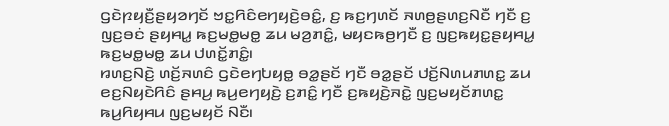ꤞꤢꤧꤐꤟꤢꤪ꤬ꤔꤟꤤꤚꤢꤩ ꤠꤢ꤭ꤖꤢꤨꤕꤚꤟꤢꤧ꤬ꤋꤢꤨ꤭, ꤢ꤬ ꤒꤢ꤬ꤚꤛꤢꤩ ꤏꤛꤥ꤬ꤔꤛꤢ꤬ꤡꤢꤪ ꤚꤢꤪ ꤢ꤬ ꤜꤢ꤬ꤋꤢꤦ ꤔꤟꤌꤣ꤭ ꤒꤢ꤬ꤗꤥ꤭ꤗꤥ꤭ ꤘꤣ ꤗꤤ꤬ꤊꤢꤨ꤭, ꤗꤟꤢꤒꤥ꤬ꤚꤢꤪ ꤢ꤬ ꤜꤢ꤬ꤒꤟꤢ꤭ꤔꤟꤌꤣ꤭ ꤒꤢ꤬ꤗꤥ꤭ꤗꤥ꤭ ꤘꤣ ꤓꤛꤢꤩ꤭ꤊꤢꤨ꤭꤯
ꤙꤛꤢ꤬ꤡꤢꤧ꤬ ꤛꤢꤩ꤬ꤏꤛꤢꤨ ꤞꤢꤧꤕꤚꤝꤟꤥ꤭ ꤋꤤ꤭ꤔꤢꤩ ꤚꤢꤪ ꤋꤤ꤭ꤔꤢꤩ ꤓꤢꤩ꤬ꤡꤛꤣꤊꤛꤢ꤭ ꤘꤣ ꤕꤢ꤬ꤡꤟꤢꤧꤖꤢꤨ ꤔꤌꤣ꤬ ꤒꤣ꤬ꤕꤚꤟꤢꤧ꤬ ꤢ꤬ꤊꤢꤨ꤭ ꤚꤢꤪ ꤢ꤬ꤒꤟꤢꤧ꤬ꤏꤢꤧ꤭ ꤜꤢ꤬ꤗꤟꤢꤩꤊꤛꤢ꤭ ꤒꤣ꤬ꤖꤟꤌꤣ ꤜꤢ꤬ꤗꤟꤢꤩ ꤡꤢꤪ꤯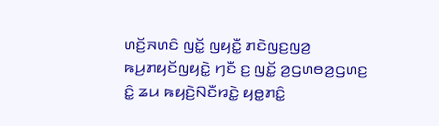ꤛꤢꤩ꤬ꤏꤛꤢꤨ ꤜꤢꤩ꤭ ꤜꤟꤢꤪ꤭ ꤊꤢꤧꤜꤢ꤬ꤜꤤ꤬ ꤒꤣ꤬ꤊꤟꤢꤩꤜꤟꤢꤧ꤭ ꤚꤢꤪ ꤢ꤬ ꤜꤢꤩ꤭ ꤤ꤬ꤞꤛꤥꤤ꤬ꤞꤛꤢ꤬ ꤢꤨ꤭ ꤘꤣ ꤒꤟꤢꤧ꤬ꤡꤢꤪꤙꤢꤧ꤭ ꤟꤥ꤭ꤊꤢꤨ꤭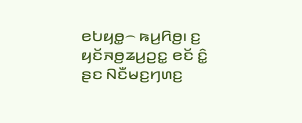ꤕꤝꤟꤥ꤭꤮ ꤒꤣ꤬ꤖꤥ꤬꤯ ꤢ꤬ ꤟꤢꤩꤏꤥ꤬ꤘꤣ꤬ꤑꤢ꤭ ꤕꤢꤩ ꤢꤨ꤭ ꤔꤢ ꤡꤢꤪꤗꤢ꤬ꤚꤛꤢ꤬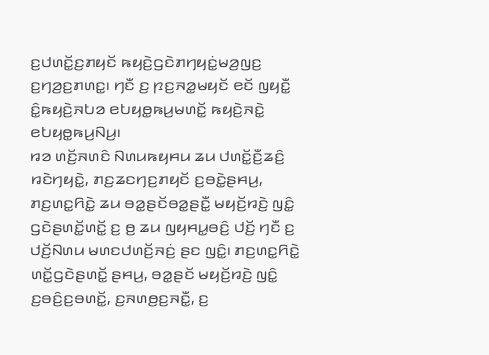ꤢ꤬ꤓꤛꤢꤩ꤭ꤢ꤬ꤊꤟꤢꤩ ꤒꤟꤢꤧ꤬ꤞꤢꤧꤊꤚꤟꤢꤦ꤭ꤗꤤ꤬ꤜꤢ꤬ ꤢ꤬ꤚꤤ꤬ꤢ꤬ꤊꤛꤢ꤭꤯ ꤚꤢꤪ ꤢ꤬ ꤐꤢ꤬ꤏꤤ꤭ꤗꤟꤢꤩ ꤕꤢꤩ ꤜꤟꤢꤪ꤭ ꤢꤨ꤭ꤒꤟꤢꤧ꤬ꤏꤝꤤ ꤕꤝꤟꤥ꤭ꤒꤣ꤬ꤗꤛꤢꤩ꤭ ꤒꤟꤢꤧ꤬ꤏꤢꤧ꤭ ꤕꤝꤟꤥ꤭ꤒꤣ꤬ꤡꤣ꤬꤯
ꤙꤤ ꤛꤢꤩ꤬ꤏꤛꤢꤨ ꤡꤛꤣꤒꤟꤌꤣ ꤘꤣ ꤓꤛꤢꤩ꤭ꤢꤪ꤬ꤘꤢꤨ꤬ ꤙꤢꤧꤚꤟꤢꤧ꤭, ꤊꤢ꤬ꤘꤢꤚꤢ꤬ꤊꤟꤢꤩ ꤢ꤬ꤋꤢꤧ꤭ꤔꤌꤣ꤬, ꤊꤢ꤬ꤛꤢ꤭ꤖꤢꤧ꤭ ꤘꤣ ꤋꤤ꤭ꤔꤢꤩꤋꤤ꤭ꤔꤢꤪ꤭ ꤗꤟꤢꤩ꤬ꤙꤢꤧ꤬ ꤜꤢꤨ꤭ ꤞꤢꤧꤔꤛꤢꤩ꤭ꤛꤢꤩ꤭ ꤢ꤬ ꤥ꤬ ꤘꤣ ꤜꤟꤌꤣ꤭ꤋꤢꤨ꤬ ꤓꤢꤩ꤬ ꤚꤢꤪ ꤢ꤬ ꤓꤢꤩ꤬ꤡꤛꤣ ꤗꤛꤢꤓꤛꤢꤩ꤬ꤏꤢꤦ꤬ ꤔꤢ ꤜꤢꤨ꤭꤯ ꤊꤢ꤬ꤛꤢ꤭ꤖꤢꤧ꤭ ꤛꤢꤩ꤭ꤞꤢꤧꤔꤛꤢꤩ꤭ ꤔꤌꤣ꤬, ꤋꤤ꤭ꤔꤢꤩ ꤗꤟꤢꤩ꤬ꤙꤢꤧ꤬ ꤜꤢꤨ꤭ ꤢ꤬ꤋꤢꤨ꤬ꤢ꤬ꤋꤛꤢꤩ꤭, ꤢ꤬ꤏꤛꤥ꤬ꤢ꤬ꤏꤢꤪ꤭, ꤢ꤬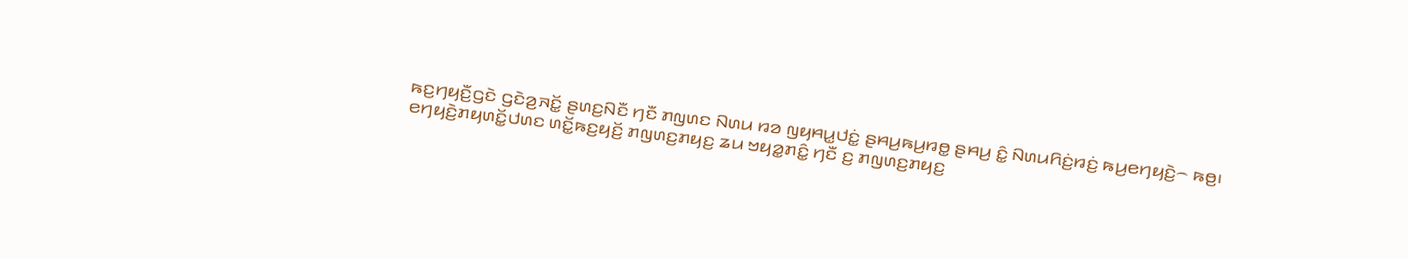ꤒꤢ꤬ꤚꤟꤢꤪ꤬ꤞꤢꤧ ꤞꤢꤧꤤ꤬ꤏꤢꤩ꤭ ꤔꤛꤢ꤬ꤡꤢꤪ ꤚꤢꤪ ꤊꤜꤛꤢ ꤡꤛꤣ ꤙꤤ ꤜꤟꤌꤣ꤭ꤓꤢꤦ꤭ ꤔꤌꤣ꤬ꤒꤣ꤬ꤙꤥ꤭ ꤔꤌꤣ꤬ ꤢꤨ꤭ ꤡꤛꤣꤖꤢꤦ꤬ꤙꤢꤦ꤬ ꤒꤣ꤬ꤕꤚꤟꤢꤧ꤬꤮ ꤒꤥ꤬꤯
ꤕꤚꤟꤢꤧ꤬ꤊꤟꤛꤢꤩ꤭ꤓꤛꤢ ꤛꤢꤩ꤭ꤒꤢ꤬ꤟꤢꤩ꤬ ꤊꤜꤛꤢ꤬ꤊꤟꤢ꤬ ꤘꤣ ꤠꤟꤤ꤭ꤊꤢꤨ꤭ ꤚꤢꤪ ꤢ꤬ ꤊꤜꤛꤢ꤬ꤊꤟꤢ꤬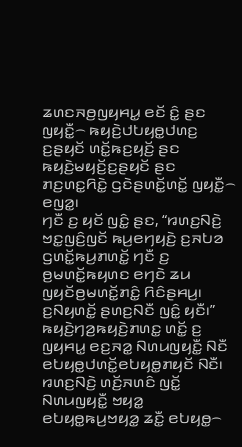ꤘꤛꤢꤏꤥ꤬ꤜꤟꤌꤣ꤭ ꤕꤢꤩ ꤢꤨ꤭ ꤔꤢ ꤜꤟꤢꤪ꤭꤮ ꤒꤟꤢꤧ꤬ꤓꤝꤟꤥ꤭ꤓꤛꤢ꤬ ꤢ꤬ꤔꤟꤢꤩ ꤛꤢꤩ꤭ꤒꤢ꤬ꤟꤢꤩ꤬ ꤔꤢ ꤒꤟꤢꤧ꤬ꤗꤟꤢꤩ꤬ꤢ꤬ꤔꤟꤢꤩ ꤔꤢ ꤊꤢ꤬ꤛꤢ꤭ꤖꤢꤧ꤭ ꤞꤢꤧꤔꤛꤢꤩ꤭ꤛꤢꤩ꤭ ꤜꤟꤢꤪ꤭꤮ ꤕꤜꤤ꤭꤯
ꤚꤢꤪ ꤢ꤬ ꤟꤢꤩ ꤜꤢꤨ꤭ ꤔꤢ, “ꤙꤛꤢ꤬ꤡꤢꤧ꤬ ꤠꤢ꤭ꤜꤢꤨ꤬ꤜꤢꤩ ꤒꤣ꤬ꤕꤚꤟꤢꤧ꤬ ꤢ꤬ꤏꤝꤤ ꤞꤛꤢꤩ꤭ꤒꤣ꤬ꤊꤛꤢꤩ꤭ ꤚꤢꤪ ꤢ꤬ ꤥ꤬ꤗꤛꤢꤩ꤭ꤒꤟꤛꤢ ꤕꤚꤢꤧ ꤘꤣ ꤜꤟꤢꤩꤥ꤬ꤗꤛꤢꤩ꤭ꤊꤢꤨ꤭ ꤖꤢꤨꤔꤌꤣ꤬꤯ ꤢ꤬ꤡꤟꤛꤢꤩ꤭ ꤔꤛꤢ꤬ꤡꤢꤪ ꤜꤢꤨ꤭ ꤟꤢꤪ꤯”
ꤒꤟꤢꤧ꤬ꤚꤤ꤬ꤒꤟꤢꤧ꤬ꤊꤛꤢ꤭ ꤛꤢꤩ꤭ ꤢ꤬ ꤜꤟꤌꤣ꤭ ꤕꤢ꤬ꤏꤤ꤭ ꤡꤛꤣꤜꤟꤢꤪ꤭ ꤡꤢꤪ ꤕꤝꤟꤥ꤭ꤓꤛꤢꤩ꤭ꤕꤝꤟꤥ꤭ꤊꤟꤢꤩ ꤡꤢꤪ꤯
ꤙꤛꤢ꤬ꤡꤢꤧ꤬ ꤛꤢꤩ꤬ꤏꤛꤢꤨ ꤜꤢꤩ꤭ ꤡꤛꤣꤜꤟꤢꤪ꤭ ꤠꤟꤤ꤭ ꤕꤝꤟꤥ꤭ꤒꤣ꤬ꤠꤟꤤ꤭ ꤘꤢꤪ꤭ ꤕꤝꤟꤥ꤭꤮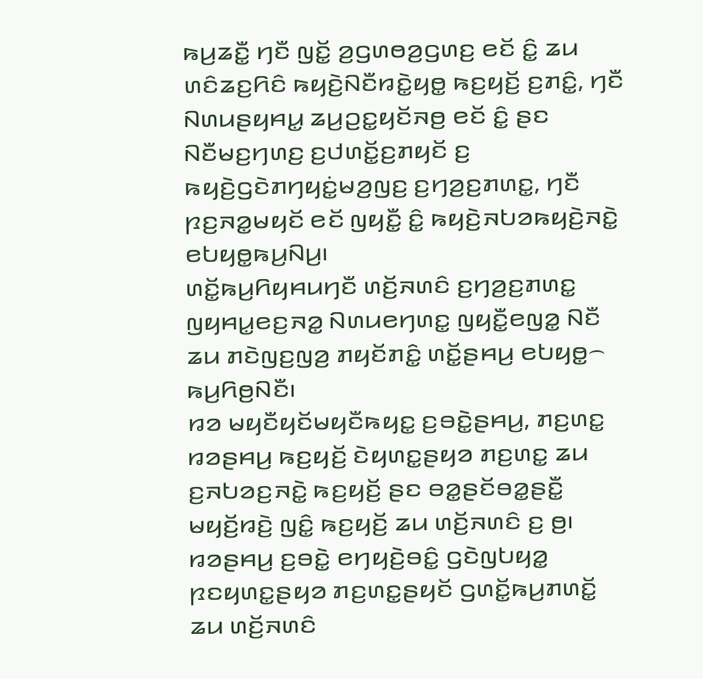ꤒꤣ꤬ꤘꤢꤪ꤭ ꤚꤢꤪ ꤜꤢꤩ꤭ ꤤ꤬ꤞꤛꤥꤤ꤬ꤞꤛꤢ꤬ ꤕꤢꤩ ꤢꤨ꤭ ꤘꤣ ꤛꤢꤨꤘꤢ꤬ꤖꤢꤨ ꤒꤟꤢꤧ꤬ꤡꤢꤪꤙꤢꤧ꤭ꤟꤥ꤭ ꤒꤢ꤬ꤟꤢꤩ꤬ ꤢ꤬ꤊꤢꤨ꤭, ꤚꤢꤪ ꤡꤛꤣꤔꤟꤌꤣ꤭ ꤘꤣ꤬ꤑꤢ꤭ꤟꤢꤩꤏꤥ꤬ ꤕꤢꤩ ꤢꤨ꤭ ꤔꤢ ꤡꤢꤪꤗꤢ꤬ꤚꤛꤢ꤬ ꤢ꤬ꤓꤛꤢꤩ꤭ꤢ꤬ꤊꤟꤢꤩ ꤢ꤬ ꤒꤟꤢꤧ꤬ꤞꤢꤧꤊꤚꤟꤢꤦ꤭ꤗꤤ꤬ꤜꤢ꤬ ꤢ꤬ꤚꤤ꤬ꤢ꤬ꤊꤛꤢ꤭, ꤚꤢꤪ ꤐꤢ꤬ꤏꤤ꤭ꤗꤟꤢꤩ ꤕꤢꤩ ꤜꤟꤢꤪ꤭ ꤢꤨ꤭ ꤒꤟꤢꤧ꤬ꤏꤝꤤꤒꤟꤢꤧ꤬ꤏꤢꤧ꤭ ꤕꤝꤟꤥ꤭ꤒꤣ꤬ꤡꤣ꤬꤯
ꤛꤢꤩ꤭ꤒꤣ꤬ꤖꤟꤌꤣꤚꤢꤪ ꤛꤢꤩ꤬ꤏꤛꤢꤨ ꤢ꤬ꤚꤤ꤬ꤢ꤬ꤊꤛꤢ꤭ ꤜꤟꤌꤣ꤭ꤕꤢ꤬ꤏꤤ꤭ ꤡꤛꤣꤕꤚꤛꤢ꤭ ꤜꤟꤢꤪ꤭ꤕꤜꤤ꤭ ꤡꤢꤪ ꤘꤣ ꤊꤢꤧꤜꤢ꤬ꤜꤤ꤬ ꤊꤟꤢꤩꤊꤢꤨ꤭ ꤛꤢꤩ꤭ꤔꤌꤣ꤬ ꤕꤝꤟꤥ꤭꤮ ꤒꤣ꤬ꤖꤥ꤬ꤡꤢꤪ꤯
ꤙꤤ ꤗꤟꤢꤪꤟꤢꤩꤗꤟꤢꤪꤒꤟꤢ꤭ ꤢ꤬ꤋꤢꤧ꤭ꤔꤌꤣ꤬, ꤊꤢ꤬ꤛꤢ꤭ ꤙꤤꤔꤌꤣ꤬ ꤒꤢ꤬ꤟꤢꤩ꤬ ꤢꤧꤟꤛꤢ꤭ꤔꤟꤤ ꤊꤢ꤬ꤛꤢ꤭ ꤘꤣ ꤢ꤬ꤏꤝꤤꤢ꤬ꤏꤢꤧ꤭ ꤒꤢ꤬ꤟꤢꤩ꤬ ꤔꤢ ꤋꤤ꤭ꤔꤢꤩꤋꤤ꤭ꤔꤢꤪ꤭ ꤗꤟꤢꤩ꤬ꤙꤢꤧ꤬ ꤜꤢꤨ꤭ ꤒꤢ꤬ꤟꤢꤩ꤬ ꤘꤣ ꤛꤢꤩ꤬ꤏꤛꤢꤨ ꤢ꤬ ꤥ꤬꤯
ꤙꤤꤔꤌꤣ꤬ ꤢ꤬ꤋꤢꤧ꤭ ꤕꤚꤟꤢꤧ꤬ꤋꤢꤨ꤭ ꤞꤢꤧꤜꤝꤟꤤ꤭ ꤐꤢꤟꤛꤢ꤭ꤔꤟꤤ ꤊꤢ꤬ꤛꤢ꤭ꤔꤟꤢꤩ ꤞꤛꤢꤩ꤭ꤒꤣ꤬ꤊꤛꤢꤩ꤭ ꤘꤣ ꤛꤢꤩ꤬ꤏꤛꤢꤨ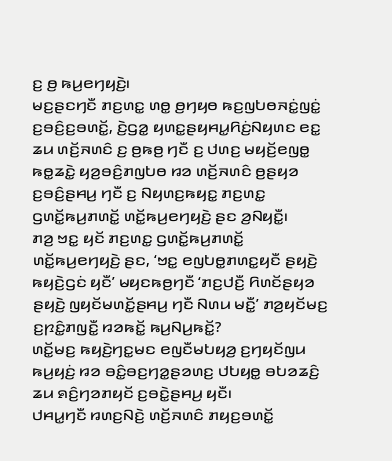ꤢ꤬ ꤥ꤬ ꤒꤣ꤬ꤕꤚꤟꤢꤧ꤬꤯
ꤗꤢ꤬ꤔꤢꤚꤢꤪ ꤊꤢ꤬ꤛꤢ꤭ ꤛꤥ꤭ ꤥ꤬ꤚꤟꤥ ꤒꤢ꤬ꤜꤝꤥꤏꤢꤦ꤭ꤜꤢꤦ꤭ ꤢ꤬ꤋꤢꤨ꤬ꤢ꤬ꤋꤛꤢꤩ꤭, ꤢꤧ꤬ꤞꤤ꤭ ꤟꤛꤢ꤭ꤔꤟꤌꤣ꤭ꤖꤢꤦ꤬ꤡꤟꤛꤢ ꤕꤢ꤭ ꤘꤣ ꤛꤢꤩ꤬ꤏꤛꤢꤨ ꤢ꤬ ꤥ꤬ꤒꤥ꤬ ꤚꤢꤪ ꤢ꤬ ꤓꤛꤢ꤬ ꤗꤟꤢꤩ꤬ꤕꤜꤥ꤭ ꤒꤥ꤭ꤘꤢꤧ꤭ ꤟꤤ꤬ꤋꤢꤨ꤬ꤊꤜꤝꤥ ꤙꤤ ꤛꤢꤩ꤬ꤏꤛꤢꤨ ꤥ꤬ꤔꤟꤤ ꤢ꤬ꤋꤢꤨ꤬ꤔꤌꤣ꤬ ꤚꤢꤪ ꤢ꤬ ꤡꤟꤛꤢ꤬ꤒꤟꤢ꤭ ꤊꤢ꤬ꤛꤢ꤭ ꤞꤛꤢꤩ꤭ꤒꤣ꤬ꤊꤛꤢꤩ꤭ ꤛꤢꤩ꤭ꤒꤣ꤬ꤕꤚꤟꤢꤧ꤬ ꤔꤢ ꤤ꤬ꤡꤟꤢꤪ꤭꤯
ꤊꤤ꤬ ꤠꤢ꤭ ꤟꤢꤩ ꤊꤢ꤬ꤛꤢ꤭ ꤞꤛꤢꤩ꤭ꤒꤣ꤬ꤊꤛꤢꤩ꤭ ꤛꤢꤩ꤭ꤒꤣ꤬ꤕꤚꤟꤢꤧ꤬ ꤔꤢ, ‘ꤠꤢ꤭ ꤕꤜꤝꤥ꤭ꤊꤛꤢ꤭ꤟꤢꤪ ꤔꤟꤢꤧ꤬ ꤒꤟꤢꤧ꤬ꤞꤢꤦ ꤟꤢꤪ’ ꤗꤟꤢꤒꤥ꤬ꤚꤢꤪ ‘ꤊꤢ꤬ꤓꤢꤪ꤬ ꤖꤛꤢꤩꤔꤟꤤ ꤔꤟꤢꤧ꤬ ꤜꤟꤢꤩꤗꤛꤢꤩ꤭ꤔꤌꤣ꤬ ꤚꤢꤪ ꤡꤛꤣ ꤗꤢꤪ꤭’ ꤊꤤ꤬ꤟꤢꤩꤗꤢ꤬ ꤢ꤬ꤐꤢꤨ꤭ꤊꤜꤢꤪ꤭ ꤙꤤꤒꤢꤩ꤭ ꤒꤣ꤬ꤡꤣ꤬ꤒꤢꤩ꤭?
ꤛꤢꤩ꤭ꤗꤢ꤬ ꤒꤟꤢꤧ꤬ꤚꤢ꤭ꤗꤢ ꤕꤜꤢꤪꤗꤝꤟꤤ꤬ ꤢ꤬ꤚꤟꤢꤩꤜꤣ ꤒꤣ꤬ꤟꤢꤦ꤬ ꤙꤤ ꤋꤢꤨ꤭ꤋꤢ꤬ꤚꤤ꤭ꤔꤤꤛꤢ꤬ ꤓꤝꤟꤥ꤭ ꤋꤝꤤꤘꤢꤨ꤬ ꤘꤣ ꤎꤢꤨ꤬ꤚꤤꤊꤟꤢꤩ ꤢ꤬ꤋꤢꤧ꤭ꤔꤌꤣ꤬ ꤟꤢꤪ꤯
ꤓꤌꤣ꤭ꤚꤢꤪ ꤙꤛꤢ꤬ꤡꤢꤧ꤬ ꤛꤢꤩ꤬ꤏꤛꤢꤨ ꤊꤟꤢ꤬ꤋꤛꤢꤩ꤭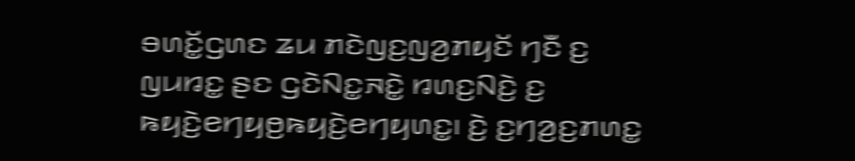ꤋꤛꤢꤩ꤭ꤞꤛꤢ ꤘꤣ ꤊꤢꤧꤜꤢ꤬ꤜꤤ꤬ꤊꤟꤢꤩ ꤚꤢꤪ ꤢ꤬ ꤜꤣꤙꤢ꤭ ꤔꤢ ꤞꤢꤧꤡꤢ꤭ꤏꤢꤧ꤭ ꤙꤛꤢ꤬ꤡꤢꤧ꤬ ꤢ꤬ ꤒꤟꤢꤧ꤬ꤕꤚꤟꤥ꤬ꤒꤟꤢꤧ꤬ꤕꤚꤟꤛꤢ꤭꤯ ꤢꤧ꤬ ꤢ꤬ꤚꤤ꤬ꤢ꤬ꤊꤛꤢ꤭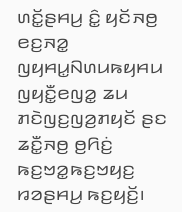ꤛꤢꤩ꤭ꤔꤌꤣ꤬ ꤢꤨ꤭ ꤟꤢꤩꤏꤥ꤬ ꤕꤢ꤬ꤏꤤ꤭ ꤜꤟꤌꤣ꤭ꤡꤛꤣꤒꤟꤌꤣ ꤜꤟꤢꤪ꤭ꤕꤜꤤ꤭ ꤘꤣ ꤊꤢꤧꤜꤢ꤬ꤜꤤ꤬ꤊꤟꤢꤩ ꤔꤢ ꤘꤢꤪ꤭ꤏꤥ꤬ ꤥ꤬ꤖꤢꤦ꤬ ꤒꤢ꤬ꤠꤤ꤭ꤒꤢ꤬ꤠꤟꤢ꤬ ꤙꤤꤔꤌꤣ꤬ ꤒꤢ꤬ꤟꤢꤩ꤬꤯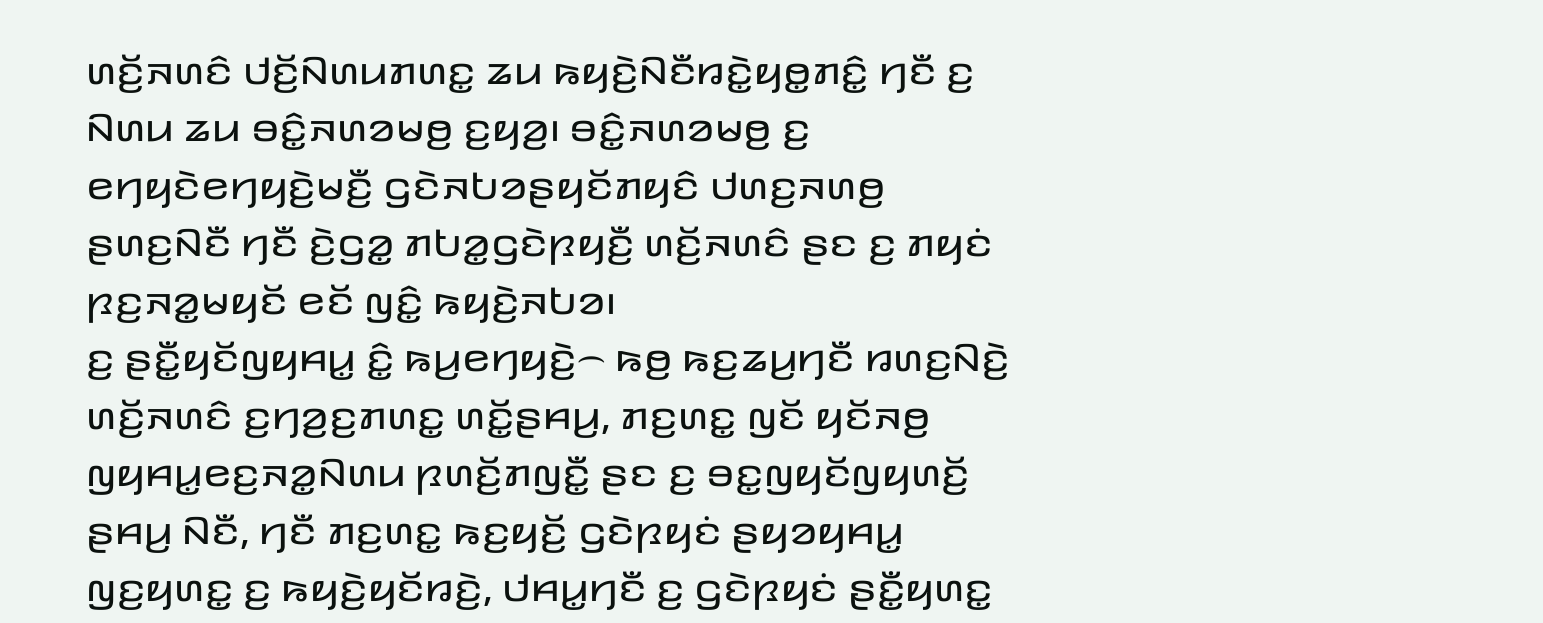ꤛꤢꤩ꤬ꤏꤛꤢꤨ ꤓꤢꤩ꤬ꤡꤛꤣꤊꤛꤢ꤭ ꤘꤣ ꤒꤟꤢꤧ꤬ꤡꤢꤪꤙꤢꤧ꤭ꤟꤥ꤭ꤊꤢꤨ꤭ ꤚꤢꤪ ꤢ꤬ ꤡꤛꤣ ꤘꤣ ꤋꤢꤨ꤭ꤏꤛꤤꤗꤥ꤬ ꤢ꤬ꤟꤤ꤬꤯ ꤋꤢꤨ꤭ꤏꤛꤤꤗꤥ꤬ ꤢ꤬ ꤕꤚꤟꤢꤧꤕꤚꤟꤢꤧ꤬ꤗꤢꤪ꤬ ꤞꤢꤧꤏꤝꤤꤔꤟꤢꤩꤊꤟꤢꤨ ꤓꤛꤢ꤬ꤏꤛꤥ꤬ ꤔꤛꤢ꤬ꤡꤢꤪ ꤚꤢꤪ ꤢꤧ꤬ꤞꤤ꤭ ꤊꤝꤤ꤭ꤞꤢꤧꤐꤟꤢꤪ꤬ ꤛꤢꤩ꤬ꤏꤛꤢꤨ ꤔꤢ ꤢ꤬ ꤊꤟꤢꤦ ꤐꤢ꤬ꤏꤤ꤭ꤗꤟꤢꤩ ꤕꤢꤩ ꤜꤢꤨ꤭ ꤒꤟꤢꤧ꤬ꤏꤝꤤ꤯
ꤢ꤬ ꤔꤢꤪ꤭ꤟꤢꤩꤜꤟꤌꤣ꤭ ꤢꤨ꤭ ꤒꤣ꤬ꤕꤚꤟꤢꤧ꤬꤮ ꤒꤥ꤬ ꤒꤢ꤬ꤘꤣ꤬ꤚꤢꤪ ꤙꤛꤢ꤬ꤡꤢꤧ꤬ ꤛꤢꤩ꤬ꤏꤛꤢꤨ ꤢ꤬ꤚꤤ꤬ꤢ꤬ꤊꤛꤢ꤭ ꤛꤢꤩ꤭ꤔꤌꤣ꤬, ꤊꤢ꤬ꤛꤢ꤭ ꤜꤢꤩ ꤟꤢꤩꤏꤥ꤬ ꤜꤟꤌꤣ꤭ꤕꤢ꤬ꤏꤤ꤭ꤡꤛꤣ ꤐꤛꤢꤩ꤬ꤊꤜꤢꤪ꤭ ꤔꤢ ꤢ꤬ ꤋꤢ꤭ꤜꤟꤢꤩꤜꤟꤛꤢꤩ꤬ ꤔꤌꤣ꤬ ꤡꤢꤪ, ꤚꤢꤪ ꤊꤢ꤬ꤛꤢ꤭ ꤒꤢ꤬ꤟꤢꤩ꤬ ꤞꤢꤧꤐꤟꤢꤦ ꤔꤟꤤꤟꤌꤣ꤭ ꤜꤢ꤬ꤟꤛꤢ꤭ ꤢ꤬ ꤒꤟꤢꤧ꤬ꤟꤢꤩꤙꤢꤧ꤬, ꤓꤌꤣ꤭ꤚꤢꤪ ꤢ꤬ ꤞꤢꤧꤐꤟꤢꤦ ꤔꤢꤪ꤭ꤟꤛꤢ꤭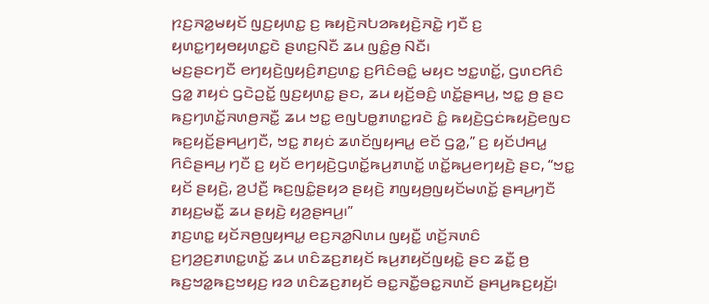ꤐꤢ꤬ꤏꤤ꤭ꤗꤟꤢꤩ ꤜꤢ꤬ꤟꤛꤢ꤭ ꤢ꤬ ꤒꤟꤢꤧ꤬ꤏꤝꤤꤒꤟꤢꤧ꤬ꤏꤢꤧ꤭ ꤚꤢꤪ ꤢ꤬ ꤟꤛꤢ꤭ꤚꤟꤥꤟꤛꤢ꤭ꤢꤧ ꤔꤛꤢ꤬ꤡꤢꤪ ꤘꤣ ꤜꤢꤨ꤭ꤥ꤬ ꤡꤢꤪ꤯
ꤗꤢ꤬ꤔꤢꤚꤢꤪ ꤕꤚꤟꤢꤧ꤬ꤜꤟꤢꤨ꤬ꤊꤢ꤬ꤛꤢ꤭ ꤢ꤬ꤖꤢꤨꤋꤢꤨ꤭ ꤗꤟꤢ ꤠꤢ꤭ꤛꤢꤩ꤭, ꤞꤛꤢꤖꤢꤨ ꤞꤤ꤭ ꤊꤟꤢꤦ ꤞꤢꤧꤑꤢꤩ꤭ ꤜꤢ꤬ꤟꤛꤢ꤭ ꤔꤢ, ꤘꤣ ꤟꤢꤩ꤬ꤋꤢꤨ꤬ ꤛꤢꤩ꤭ꤔꤌꤣ꤬, ꤠꤢ꤭ ꤥ꤬ ꤔꤢ ꤒꤢ꤬ꤚꤛꤢꤩ꤭ꤏꤛꤥ꤬ꤏꤢꤪ꤭ ꤘꤣ ꤠꤢ꤭ ꤕꤜꤝꤥ꤭ꤊꤛꤢ꤭ꤙꤢꤧ ꤢꤨ꤭ ꤒꤟꤢꤧ꤬ꤞꤢꤦꤒꤟꤢꤧ꤬ꤕꤜꤢ ꤒꤢ꤬ꤟꤢꤩ꤬ꤔꤌꤣ꤬ꤚꤢꤪ, ꤠꤢ꤭ ꤊꤟꤢꤦ ꤘꤛꤢꤩꤜꤟꤌꤣ꤭ ꤕꤢꤩ ꤞꤤ꤭,” ꤢ꤬ ꤟꤢꤩꤓꤌꤣ꤭ ꤖꤢꤨꤔꤌꤣ꤬ ꤚꤢꤪ ꤢ꤬ ꤟꤢꤩ ꤕꤚꤟꤢꤧ꤬ꤞꤛꤢꤩ꤭ꤒꤣ꤬ꤊꤛꤢꤩ꤭ ꤛꤢꤩ꤭ꤒꤣ꤬ꤕꤚꤟꤢꤧ꤬ ꤔꤢ, “ꤠꤢ꤭ ꤟꤢꤩ ꤔꤟꤢꤧ꤬, ꤤ꤬ꤓꤢꤪ꤬ ꤒꤢ꤬ꤜꤢꤨ꤭ꤔꤟꤤ ꤔꤟꤢꤧ꤬ ꤊꤜꤟꤥ꤬ꤜꤟꤢꤩꤗꤛꤢꤩ꤭ ꤔꤌꤣ꤬ꤚꤢꤪ ꤊꤟꤢ꤬ꤗꤢꤪ꤭ ꤘꤣ ꤔꤟꤢꤧ꤬ ꤟꤤ꤬ꤔꤌꤣ꤬꤯”
ꤊꤢ꤬ꤛꤢ꤭ ꤟꤢꤩꤏꤥ꤬ꤜꤟꤌꤣ꤭ ꤕꤢ꤬ꤏꤤ꤭ꤡꤛꤣ ꤜꤟꤢꤪ꤭ ꤛꤢꤩ꤬ꤏꤛꤢꤨ ꤢ꤬ꤚꤤ꤬ꤢ꤬ꤊꤛꤢ꤭ꤛꤢꤩ꤭ ꤘꤣ ꤛꤢꤨꤘꤢ꤬ꤊꤟꤢꤩ ꤒꤣ꤬ꤊꤟꤢꤩꤜꤟꤢꤧ꤭ ꤔꤢ ꤘꤢꤪ꤭ ꤥ꤬ ꤒꤢ꤬ꤠꤤ꤭ꤒꤢ꤬ꤠꤟꤢ꤬ ꤙꤤ ꤛꤢꤨꤘꤢ꤬ꤊꤟꤢꤩ ꤋꤢ꤭ꤏꤢꤪ꤭ꤋꤢ꤭ꤏꤛꤢꤩ ꤔꤌꤣ꤬ꤒꤢ꤬ꤟꤢꤩ꤬꤯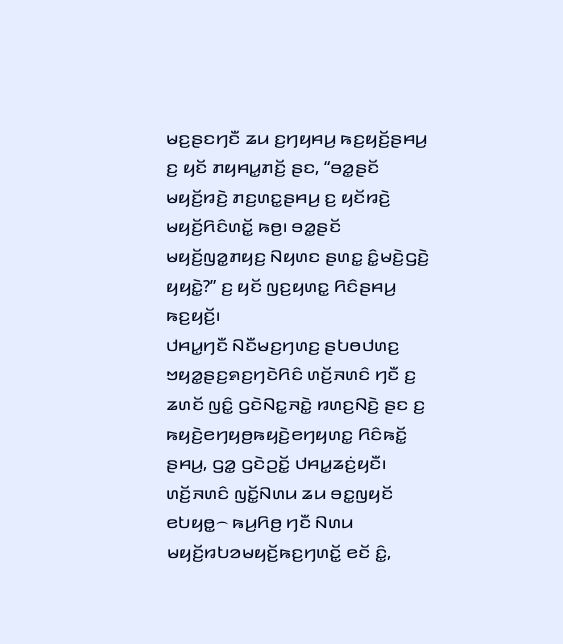ꤗꤢ꤬ꤔꤢꤚꤢꤪ ꤘꤣ ꤢ꤬ꤚꤟꤌꤣ꤬ ꤒꤢ꤬ꤟꤢꤩ꤬ꤔꤌꤣ꤬ ꤢ꤬ ꤟꤢꤩ ꤊꤟꤌꤣ꤭ꤊꤢꤩ꤬ ꤔꤢ, “ꤋꤤ꤭ꤔꤢꤩ ꤗꤟꤢꤩ꤬ꤙꤢꤧ꤬ ꤊꤢ꤬ꤛꤢ꤭ꤔꤌꤣ꤬ ꤢ꤬ ꤟꤢꤩꤙꤢꤧ꤬ ꤗꤟꤢꤩ꤬ꤖꤢꤨꤛꤢꤩ꤭ ꤒꤥ꤬꤯ ꤋꤤ꤭ꤔꤢꤩ ꤗꤟꤢꤩ꤬ꤜꤤ꤭ꤊꤟꤢ꤬ ꤡꤟꤛꤢ ꤔꤛꤢ꤭ ꤢꤨ꤭ꤗꤢꤧ꤬ꤞꤢꤧ꤬ ꤟꤟꤢꤧ꤭?” ꤢ꤬ ꤟꤢꤩ ꤜꤢ꤬ꤟꤛꤢ꤭ ꤖꤢꤨꤔꤌꤣ꤬ ꤒꤢ꤬ꤟꤢꤩ꤬꤯
ꤓꤌꤣ꤭ꤚꤢꤪ ꤡꤢꤪꤗꤢ꤬ꤚꤛꤢ꤬ ꤔꤝꤥꤓꤛꤢ꤬ ꤠꤟꤤ꤭ꤔꤢ꤬ꤎꤢ꤬ꤚꤢꤧꤖꤢꤨ ꤛꤢꤩ꤬ꤏꤛꤢꤨ ꤚꤢꤪ ꤢ꤬ ꤘꤛꤢꤩ ꤜꤢꤨ꤭ ꤞꤢꤧꤡꤢ꤭ꤏꤢꤧ꤭ ꤙꤛꤢ꤬ꤡꤢꤧ꤬ ꤔꤢ ꤢ꤬ ꤒꤟꤢꤧ꤬ꤕꤚꤟꤥ꤬ꤒꤟꤢꤧ꤬ꤕꤚꤟꤛꤢ꤭ ꤖꤢꤨꤒꤢꤩ꤭ ꤔꤌꤣ꤬, ꤞꤤ꤭ ꤞꤢꤧꤑꤢꤩ꤭ ꤓꤌꤣ꤭ꤘꤢꤦ꤬ꤟꤢꤪ꤯ ꤛꤢꤩ꤬ꤏꤛꤢꤨ ꤜꤢꤩ꤭ꤡꤛꤣ ꤘꤣ ꤋꤢ꤭ꤜꤟꤢꤩ ꤕꤝꤟꤥ꤭꤮ ꤒꤣ꤬ꤖꤥ꤬ ꤚꤢꤪ ꤡꤛꤣ ꤗꤟꤢꤩ꤬ꤙꤝꤤꤗꤟꤢꤩ꤬ꤒꤢ꤬ꤚꤛꤢꤩ꤭ ꤕꤢꤩ ꤢꤨ꤭,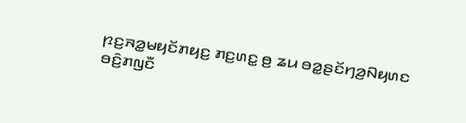ꤐꤢ꤬ꤏꤤ꤭ꤗꤟꤢꤩꤊꤟꤢ꤬ ꤊꤢ꤬ꤛꤢ꤭ ꤥ꤬ ꤘꤣ ꤋꤤ꤭ꤔꤢꤩꤚꤤ꤬ꤡꤟꤛꤢ ꤋꤢꤨ꤬ꤊꤜꤢꤪ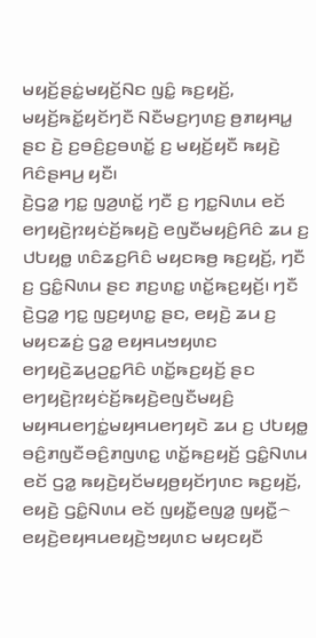ꤗꤟꤢꤩ꤬ꤔꤢꤦ꤭ꤗꤟꤢꤩ꤬ꤡꤢ ꤜꤢꤨ꤭ ꤒꤢ꤬ꤟꤢꤩ꤬, ꤗꤟꤢꤩ꤬ꤒꤢꤩ꤭ꤟꤢꤩꤚꤢꤪ ꤡꤢꤪꤗꤢ꤬ꤚꤛꤢ꤬ ꤥ꤬ꤊꤟꤌꤣ꤭ ꤔꤢ ꤢꤧ꤬ ꤢ꤬ꤋꤢꤨ꤬ꤢ꤬ꤋꤛꤢꤩ꤭ ꤢ꤬ ꤗꤟꤢꤩ꤬ꤟꤢꤪ ꤒꤟꤢꤧ꤬ ꤖꤢꤨꤔꤌꤣ꤬ ꤟꤢꤪ꤯
ꤢꤧ꤬ꤞꤤ꤭ ꤚꤢ꤭ ꤜꤤ꤬ꤛꤢꤩ꤭ ꤚꤢꤪ ꤢ꤬ ꤚꤢ꤭ꤡꤛꤣ ꤕꤢꤩ ꤕꤚꤟꤢꤧ꤬ꤐꤟꤢꤦꤢꤩ꤬ꤒꤟꤢꤧ꤬ ꤕꤜꤢꤪꤗꤟꤢꤨ꤬ꤖꤢꤨ ꤘꤣ ꤢ꤬ ꤓꤝꤟꤥ꤭ ꤛꤢꤨꤘꤢ꤬ꤖꤢꤨ ꤗꤟꤢꤒꤥ꤬ ꤒꤢ꤬ꤟꤢꤩ꤬, ꤚꤢꤪ ꤢ꤬ ꤞꤢꤨ꤭ꤡꤛꤣ ꤔꤢ ꤊꤢ꤬ꤛꤢ꤭ ꤛꤢꤩ꤭ꤒꤢ꤬ꤟꤢꤩ꤬꤯ ꤚꤢꤪ ꤢꤧ꤬ꤞꤤ꤭ ꤚꤢ꤭ ꤜꤢ꤬ꤟꤛꤢ꤭ ꤔꤢ, ꤕꤟꤢꤧ꤬ ꤘꤣ ꤢ꤬ ꤗꤟꤢꤘꤢꤦ꤬ ꤞꤤ꤭ ꤕꤟꤌꤣꤠꤟꤛꤢ ꤕꤚꤟꤢꤧ꤬ꤘꤣ꤬ꤑꤢ꤭ꤖꤢꤨ ꤛꤢꤩ꤭ꤒꤢ꤬ꤟꤢꤩ꤬ ꤔꤢ ꤕꤚꤟꤢꤧ꤬ꤐꤟꤢꤦꤢꤩ꤬ꤒꤟꤢꤧ꤬ꤕꤜꤢꤪꤗꤟꤢꤨ꤬ ꤗꤟꤌꤣꤕꤚꤢꤦ꤭ꤗꤟꤌꤣꤕꤚꤟꤢꤧ ꤘꤣ ꤢ꤬ ꤓꤝꤟꤥ꤭ ꤋꤢꤨ꤬ꤊꤜꤢꤪꤋꤢꤨ꤬ꤊꤜꤛꤢ꤭ ꤛꤢꤩ꤭ꤒꤢ꤬ꤟꤢꤩ꤬ ꤞꤢꤨ꤭ꤡꤛꤣ ꤕꤢꤩ ꤞꤤ꤭ ꤒꤟꤢꤧ꤬ꤟꤢꤩꤗꤟꤥ꤬ꤟꤢꤩꤚꤛꤢ ꤒꤢ꤬ꤟꤢꤩ꤬, ꤕꤟꤢꤧ꤬ ꤞꤢꤨ꤭ꤡꤛꤣ ꤕꤢꤩ ꤜꤟꤢꤪ꤭ꤕꤜꤤ꤭ ꤜꤟꤢꤪ꤭꤮ ꤕꤟꤢꤧ꤬ꤕꤟꤌꤣꤕꤟꤢꤧ꤬ꤠꤟꤛꤢ ꤗꤟꤢꤟꤢꤪ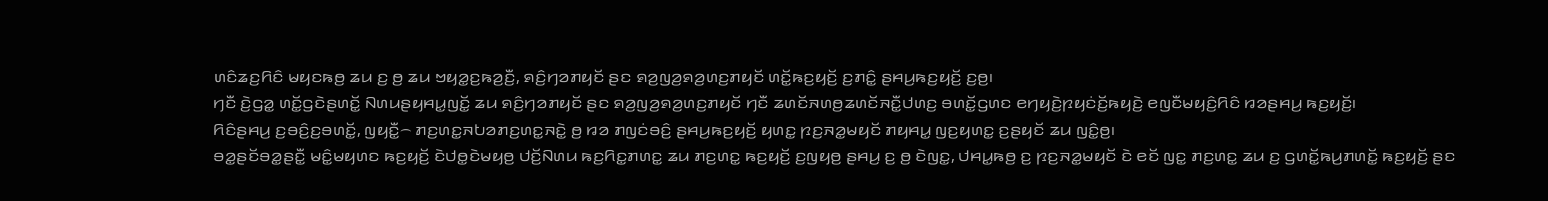ꤛꤢꤨꤘꤢ꤬ꤖꤢꤨ ꤗꤟꤢꤒꤥ꤬ ꤘꤣ ꤢ꤬ ꤥ꤬ ꤘꤣ ꤠꤟꤤ꤭ꤢ꤬ꤒꤤ꤬ꤢꤪ꤬, ꤎꤢꤨ꤬ꤚꤤꤊꤟꤢꤩ ꤔꤢ ꤎꤤ꤬ꤜꤤ꤬ꤎꤤ꤬ꤛꤢ꤬ꤊꤟꤢꤩ ꤛꤢꤩ꤭ꤒꤢ꤬ꤟꤢꤩ꤬ ꤢ꤬ꤊꤢꤨ꤭ ꤔꤌꤣ꤬ꤒꤢ꤬ꤟꤢꤩ꤬ ꤢ꤬ꤥ꤬꤯
ꤚꤢꤪ ꤢꤧ꤬ꤞꤤ꤭ ꤛꤢꤩ꤭ꤞꤢꤧꤔꤛꤢꤩ꤭ ꤡꤛꤣꤔꤟꤌꤣ꤭ꤜꤢꤩ꤭ ꤘꤣ ꤎꤢꤨ꤬ꤚꤤꤊꤟꤢꤩ ꤔꤢ ꤎꤤ꤬ꤜꤤ꤬ꤎꤤ꤬ꤛꤢ꤬ꤊꤟꤢꤩ ꤚꤢꤪ ꤘꤛꤢꤩꤏꤛꤥ꤬ꤘꤛꤢꤩꤏꤢꤪ꤭ꤓꤛꤢ꤬ ꤋꤛꤢꤩ꤭ꤞꤛꤢ ꤕꤚꤟꤢꤧ꤬ꤐꤟꤢꤦꤢꤩ꤬ꤒꤟꤢꤧ꤬ ꤕꤜꤢꤪꤗꤟꤢꤨ꤬ꤖꤢꤨ ꤙꤤꤔꤌꤣ꤬ ꤒꤢ꤬ꤟꤢꤩ꤬꤯
ꤖꤢꤨꤔꤌꤣ꤬ ꤢ꤬ꤋꤢꤨ꤬ꤢ꤬ꤋꤛꤢꤩ꤭, ꤜꤟꤢꤪ꤭꤮ ꤊꤢ꤬ꤛꤢ꤭ꤏꤝꤤꤊꤢ꤬ꤛꤢ꤭ꤏꤢꤧ꤭ ꤥ꤬ ꤙꤤ ꤊꤜꤢꤦꤋꤢꤨ꤬ ꤔꤌꤣ꤬ꤒꤢ꤬ꤟꤢꤩ꤬ ꤟꤛꤢ꤭ ꤐꤢ꤬ꤏꤤ꤭ꤗꤟꤢꤩ ꤊꤟꤌꤣ꤭ ꤜꤢ꤬ꤟꤛꤢ꤭ ꤢ꤬ꤔꤟꤢꤩ ꤘꤣ ꤜꤢꤨ꤭ꤥ꤬꤯
ꤋꤤ꤭ꤔꤢꤩꤋꤤ꤭ꤔꤢꤪ꤭ ꤗꤢꤨ꤭ꤗꤟꤛꤢ ꤒꤢ꤬ꤟꤢꤩ꤬ ꤢꤧꤓꤥ꤭ꤢꤧꤗꤟꤥ꤬ ꤓꤢꤩ꤬ꤡꤛꤣ ꤒꤢ꤬ꤖꤢ꤭ꤊꤛꤢ꤭ ꤘꤣ ꤊꤢ꤬ꤛꤢ꤭ ꤒꤢ꤬ꤟꤢꤩ꤬ ꤢ꤬ꤜꤟꤥ꤬ ꤔꤌꤣ꤬ ꤢ꤬ ꤥ꤬ ꤢꤧꤜꤢ꤭, ꤓꤌꤣ꤭ꤒꤥ꤬ ꤢ꤬ ꤐꤢ꤬ꤏꤤ꤭ꤗꤟꤢꤩ ꤢꤧ ꤕꤢꤩ ꤜꤢ꤭ ꤊꤢ꤬ꤛꤢ꤭ ꤘꤣ ꤢ꤬ ꤞꤛꤢꤩ꤭ꤒꤣ꤬ꤊꤛꤢꤩ꤭ ꤒꤢ꤬ꤟꤢꤩ꤬ ꤔꤢ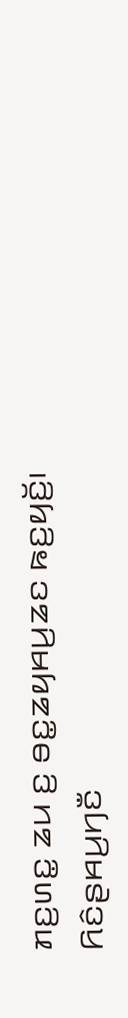ꤊꤢ꤬ꤛꤢ꤭ ꤘꤣ ꤢ꤬ ꤋꤢ꤭ꤘꤟꤌꤣ꤬ꤘꤢ ꤒꤢ꤬ꤟꤢꤩ꤬꤯
ꤖꤢꤨꤔꤌꤣ꤬ꤚꤢꤪ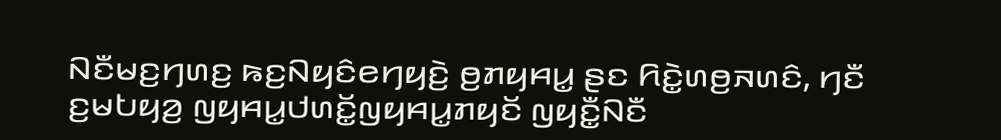ꤡꤢꤪꤗꤢ꤬ꤚꤛꤢ꤬ ꤒꤢ꤬ꤡꤟꤢꤨꤕꤚꤟꤢꤧ꤬ ꤥ꤬ꤊꤟꤌꤣ꤭ ꤔꤢ ꤖꤢꤧ꤭ꤛꤥ꤬ꤏꤛꤢꤨ, ꤚꤢꤪ ꤢ꤬ꤗꤝꤟꤤ꤬ ꤜꤟꤌꤣ꤭ꤓꤛꤢꤩ꤭ꤜꤟꤌꤣ꤭ꤊꤟꤢꤩ ꤜꤟꤢꤪ꤭ꤡꤢꤪ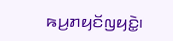ꤒꤣ꤬ꤊꤟꤢꤩꤜꤟꤢꤧ꤭꤯